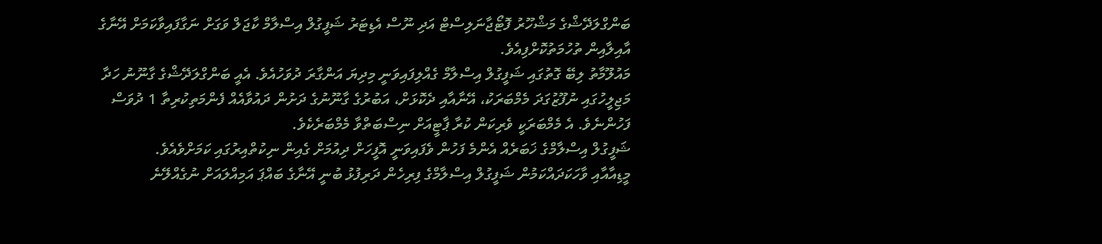ބަންގްލަދޭޝްގެ މަޝްހޫރު ފޮޓޯޖާނަލިސްޓް އަދި ނޫސް އެޑިޓަރު ޝަފީގުލް އިސްލާމް ކާޖަލް ވަގަށް ނަގާފައިވާކަމަށް އޭނާގެ އާއިލާއިން ތުހުމަތުކޮށްފިއެވެ.
މައުލޫމާތު ލިބޭ ގޮތުގައި ޝަފީގުލް އިސްލާމް ގެއްލިފައިވަނީ މިދިޔަ އަންގާރަ ދުވަހުއެވެ. އެއީ ބަންގްލަދޭޝްގެ ގާނޫނު ހަދާ މަޖިލީހުގައި ނުފޫޒުގަދަ މެމްބަރަކު، އޭނާއާއި ދެކޮޅަށް، އަބުރުގެ ގާނޫނުގެ ދަށުން ދައުވާއެއް ފެންމަތިކުރިތާ 1 ދުވަސް ފަހުންނެވެ. އެ މެމްބަރަކީ ވެރިކަން ކުރާ ޕާޓީއަށް ނިސްބަތްވާ މެމްބަރެކެވެ.
ޝަފީގުލް އިސްލާމްގެ ޚަބަރެއް އެންމެ ފަހުން ވެފައިވަނީ އޮފީހަށް ދިއުމަށް ގެއިން ނިކުތްއިރުގައި ކަމަށްވެއެވެ.
މީޑިއާއާއި ވާހަކަދައްކަމުން ޝަފީގުލް އިސްލާމްގެ ފިރިހެން ދަރިފުޅު ބުނީ އޭނާގެ ބައްޕަ އަމިއްލައަށް ނުގެއްލޭނެ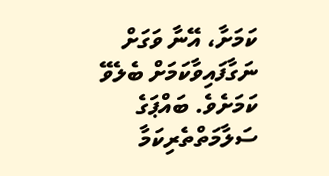ކަމަށާ، އޭނާ ވަގަށް ނަގާފައިވާކަމަށް ބެލެވޭ ކަމަށެވެ. ބައްޕަގެ ސަލާމަތްތެރިކަމާ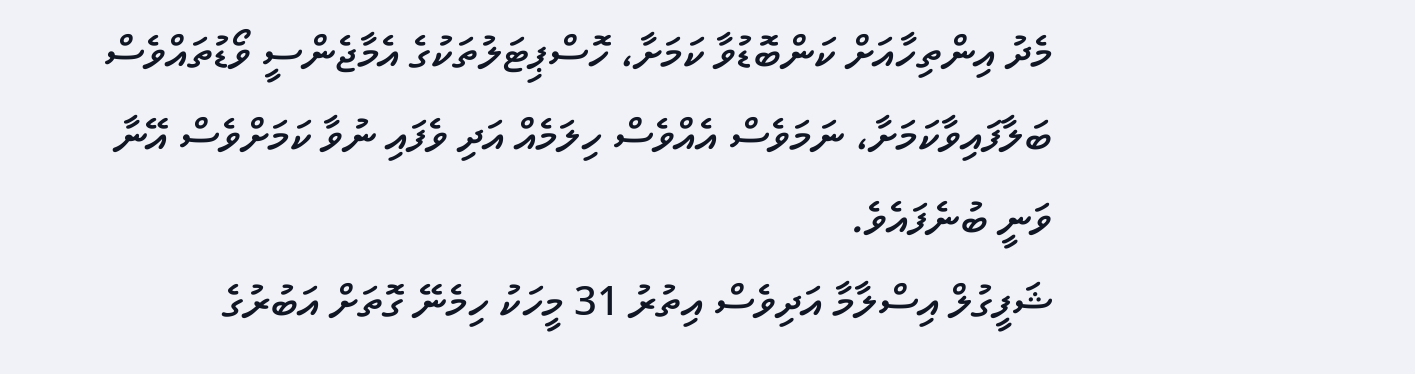މެދު އިންތިހާއަށް ކަންބޮޑުވާ ކަމަށާ، ހޮސްޕިޓަލުތަކުގެ އެމާޖެންސީ ވޯޑުތައްވެސް ބަލާފައިވާކަމަށާ، ނަމަވެސް އެއްވެސް ހިލަމެއް އަދި ވެފައި ނުވާ ކަމަށްވެސް އޭނާ ވަނީ ބުނެފައެވެ.
ޝަފީގުލް އިސްލާމާ އަދިވެސް އިތުރު 31 މީހަކު ހިމެނޭ ގޮތަށް އަބުރުގެ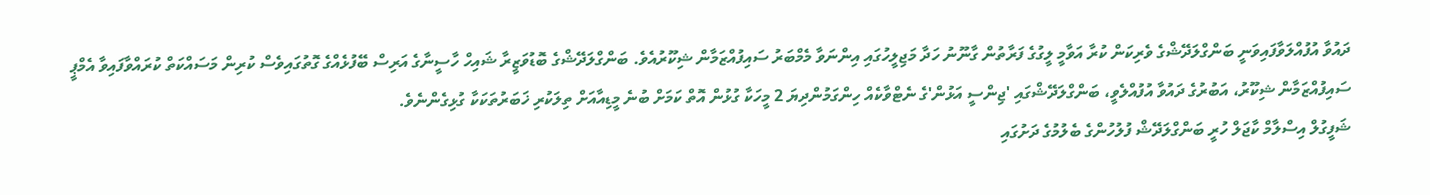ދައުވާ އުފުއްލަވާފައިވަނީ ބަންގްލަދޭޝްގެ ވެރިކަން ކުރާ އަވާމީ ލީގުގެ ފަރާތުން ގާނޫނު ހަދާ މަޖިލީހުގައި އިންނަވާ މެމްބަރު ސައިފުއްޒަމާން ޝިކޫރުއެވެ. ބަންގްލަދޭޝްގެ ބޮޑުވަޒީރާ ޝައިހް ހާސީނާގެ އަރިސް ބޭފުޅެއްގެ ގޮތުގައިވެސް ކުރިން މަސައްކަތް ކުރައްވާފައިވާ އެމްޕީ ސައިފުއްޒަމާން ޝިކޫރު، އަބުރުގެ ދައުވާ އުފުއްލެވީ، ބަންގްލަދޭޝްގައި 'ޖިންސީ އަޅުން'ގެ ނެޓްވާކެއް ހިންގަމުންދިޔަ 2 މީހަކާ ގުޅުން އޮތް ކަމަށް ބުނެ މީޑިއާއަށް ތިލަކުރި ޚަބަރުތަކަކާ ގުޅިގެންނެވެ.
ޝަފީގުލް އިސްލާމް ކާޖަލް ހުރީ ބަންގްލަދޭޝް ފުލުހުންގެ ބެލުމުގެ ދަށުގައި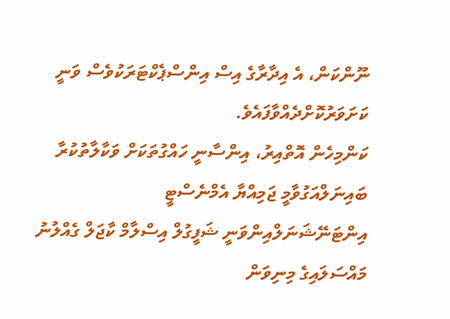ނޫންކަން، އެ އިދާރާގެ އިސް އިންސްޕެކްޓަރަކުވެސް ވަނީ ކަށަވަރުކޮށްދެއްވާފައެވެ.
ކަންމިހެން އޮތްއިރު، އިންސާނީ ހައްގުތަކަށް ވަކާލާތުކުރާ ބައިނަލްއަގުވާމީ ޖަމިއްޔާ އެމްނެސްޓީ އިންޓަނޭޝަނަލްއިންވަނީ ޝަފީގުލް އިސްލާމް ކާޖަލް ގެއްލުނު މައްސަލައިގެ މިނިވަން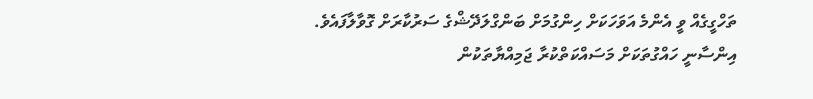ތަހްގީގެއް ވީ އެންމެ އަވަހަކަށް ހިންގުމަށް ބަންގްލަދޭޝްގެ ސަރުކާރަށް ގޮވާލާފައެވެ.
އިންސާނީ ހައްގުތަކަށް މަސައްކަތްކުރާ ޖަމިއްޔާތަކުން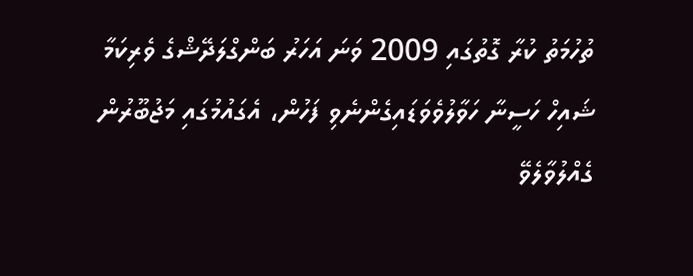ތުހުމަތު ކުރާ ގޮތުގައި 2009 ވަނަ އަހަރު ބަންގްލަދޭޝްގެ ވެރިކަމާ ޝައިހް ހަސީނާ ހަވާލުވެވަޑައިގެންނެވި ފަހުން، އެގައުމުގައި މަޖުބޫރުން ގެއްލުވާލެވޭ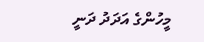މީހުންގެ އަދަދު ދަނީ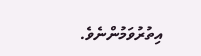އިތުރުވަމުންނެވެ.